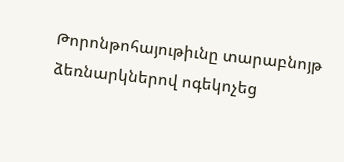Թորոնթոհայութիւնը տարաբնոյթ ձեռնարկներով ոգեկոչեց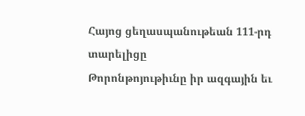Հայոց ցեղասպանութեան 111-րդ տարելիցը
Թորոնթոյութիւնը իր ազգային եւ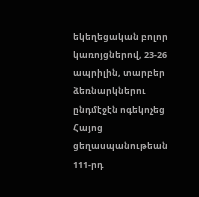եկեղեցական բոլոր կառոյցներով, 23-26 ապրիլին, տարբեր ձեռնարկներու ընդմէջէն ոգեկոչեց Հայոց ցեղասպանութեան 111-րդ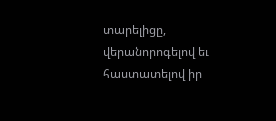տարելիցը, վերանորոգելով եւ հաստատելով իր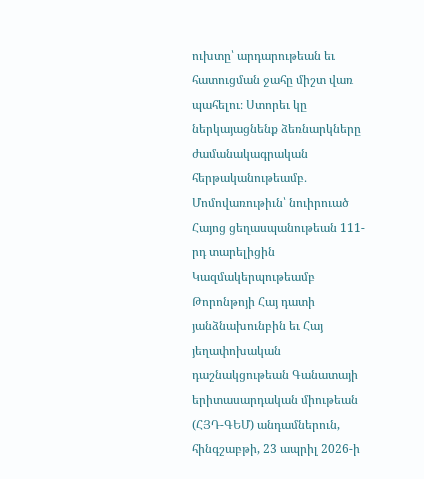ուխտը՝ արդարութեան եւ հատուցման ջահը միշտ վառ պահելու։ Ստորեւ կը ներկայացնենք ձեռնարկները ժամանակագրական հերթականութեամբ․
Մոմովառութիւն՝ նուիրուած Հայոց ցեղասպանութեան 111-րդ տարելիցին
Կազմակերպութեամբ Թորոնթոյի Հայ դատի յանձնախունբին եւ Հայ յեղափոխական դաշնակցութեան Գանատայի երիտասարդական միութեան (ՀՅԴ-ԳԵՄ) անդամներուն, հինգշաբթի, 23 ապրիլ 2026-ի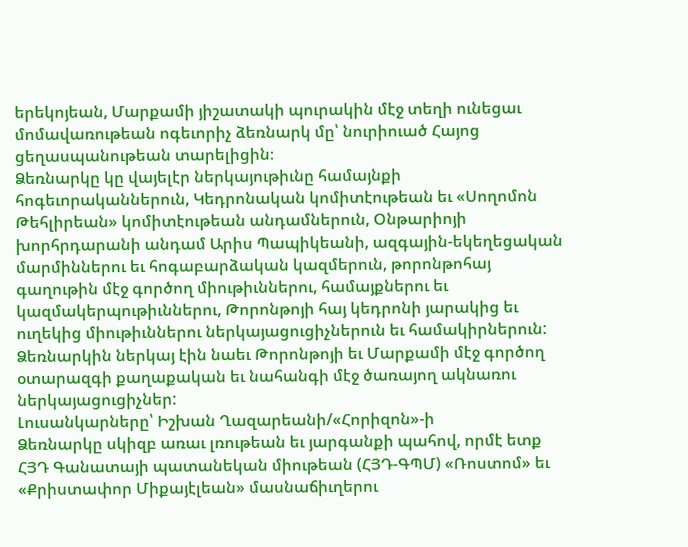երեկոյեան, Մարքամի յիշատակի պուրակին մէջ տեղի ունեցաւ մոմավառութեան ոգեւորիչ ձեռնարկ մը՝ նուրիուած Հայոց ցեղասպանութեան տարելիցին։
Ձեռնարկը կը վայելէր ներկայութիւնը համայնքի հոգեւորականներուն, Կեդրոնական կոմիտէութեան եւ «Սողոմոն Թեհլիրեան» կոմիտէութեան անդամներուն, Օնթարիոյի խորհրդարանի անդամ Արիս Պապիկեանի, ազգային-եկեղեցական մարմիններու եւ հոգաբարձական կազմերուն, թորոնթոհայ գաղութին մէջ գործող միութիւններու, համայքներու եւ կազմակերպութիւններու, Թորոնթոյի հայ կեդրոնի յարակից եւ ուղեկից միութիւններու ներկայացուցիչներուն եւ համակիրներուն:
Ձեռնարկին ներկայ էին նաեւ Թորոնթոյի եւ Մարքամի մէջ գործող օտարազգի քաղաքական եւ նահանգի մէջ ծառայող ակնառու ներկայացուցիչներ:
Լուսանկարները՝ Իշխան Ղազարեանի/«Հորիզոն»-ի
Ձեռնարկը սկիզբ առաւ լռութեան եւ յարգանքի պահով, որմէ ետք ՀՅԴ Գանատայի պատանեկան միութեան (ՀՅԴ-ԳՊՄ) «Ռոստոմ» եւ «Քրիստափոր Միքայէլեան» մասնաճիւղերու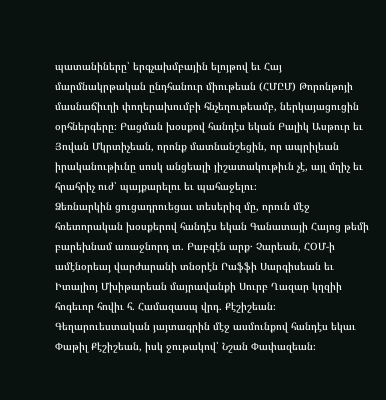պատանիները՝ երգչախմբային ելոյթով եւ Հայ մարմնակրթական ընդհանուր միութեան (ՀՄԸՄ) Թորոնթոյի մասնաճիւղի փողերախումբի հնչեղութեամբ, ներկայացուցին օրհներգերը։ Բացման խօսքով հանդէս եկան Բալիկ Ասթուր եւ Յովան Մկրտիչեան, որոնք մատնանշեցին, որ ապրիլեան իրականութիւնը սոսկ անցեալի յիշատակութիւն չէ, այլ մղիչ եւ հրահրիչ ուժ՝ պայքարելու եւ պահաջելու։
Ձեռնարկին ցուցադրուեցաւ տեսերիզ մը, որուն մէջ հռետորական խօսքերով հանդէս եկան Գանատայի Հայոց թեմի բարեխնամ առաջնորդ տ. Բաբգէն արք․ Չարեան, ՀՕՄ-ի ամէնօրեայ վարժարանի տնօրէն Րաֆֆի Սարգիսեան եւ Իտալիոյ Մխիթարեան մայրավանքի Սուրբ Ղազար կղզիի հոգեւոր հովիւ հ. Համազասպ վրդ. Քէշիշեան։
Գեղարուեստական յայտագրին մէջ ասմունքով հանդէս եկաւ Փաթիլ Քէշիշեան, իսկ ջութակով՝ Նշան Փափազեան։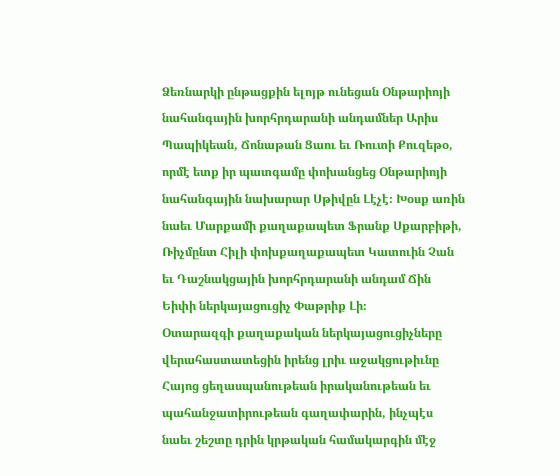Ձեռնարկի ընթացքին ելոյթ ունեցան Օնթարիոյի նահանգային խորհրդարանի անդամներ Արիս Պապիկեան, Ճոնաթան Ցաու եւ Ռուտի Քուզեթօ, որմէ ետք իր պատգամը փոխանցեց Օնթարիոյի նահանգային նախարար Սթիվըն Լէչէ։ Խօսք առին նաեւ Մարքամի քաղաքապետ Ֆրանք Սքարբիթի, Ռիչմընտ Հիլի փոխքաղաքապետ Կատուին Չան եւ Դաշնակցային խորհրդարանի անդամ Ճին Եիփի ներկայացուցիչ Փաթրիք Լի։
Օտարազգի քաղաքական ներկայացուցիչները վերահաստատեցին իրենց լրիւ աջակցութիւնը Հայոց ցեղասպանութեան իրականութեան եւ պահանջատիրութեան գաղափարին, ինչպէս նաեւ շեշտը դրին կրթական համակարգին մէջ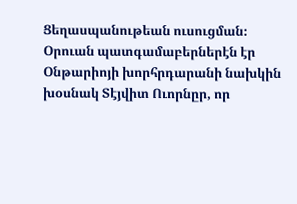Ցեղասպանութեան ուսուցման։
Օրուան պատգամաբերներէն էր Օնթարիոյի խորհրդարանի նախկին խօսնակ Տէյվիտ Ուորնըր, որ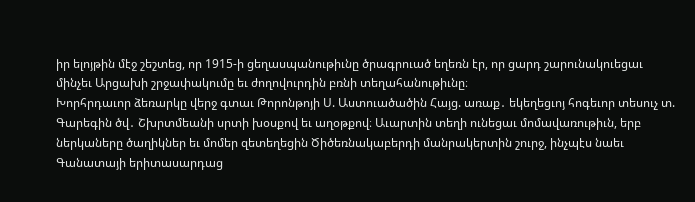իր ելոյթին մէջ շեշտեց, որ 1915-ի ցեղասպանութիւնը ծրագրուած եղեռն էր, որ ցարդ շարունակուեցաւ մինչեւ Արցախի շրջափակումը եւ ժողովուրդին բռնի տեղահանութիւնը։
Խորհրդաւոր ձեռարկը վերջ գտաւ Թորոնթոյի Ս. Աստուածածին Հայց. առաք․ եկեղեցւոյ հոգեւոր տեսուչ տ. Գարեգին ծվ․ Շխրտմեանի սրտի խօսքով եւ աղօթքով։ Աւարտին տեղի ունեցաւ մոմավառութիւն, երբ ներկաները ծաղիկներ եւ մոմեր զետեղեցին Ծիծեռնակաբերդի մանրակերտին շուրջ, ինչպէս նաեւ Գանատայի երիտասարդաց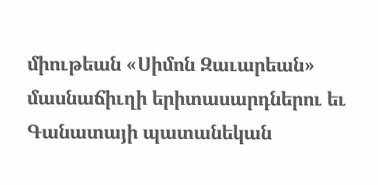միութեան «Սիմոն Զաւարեան» մասնաճիւղի երիտասարդներու եւ Գանատայի պատանեկան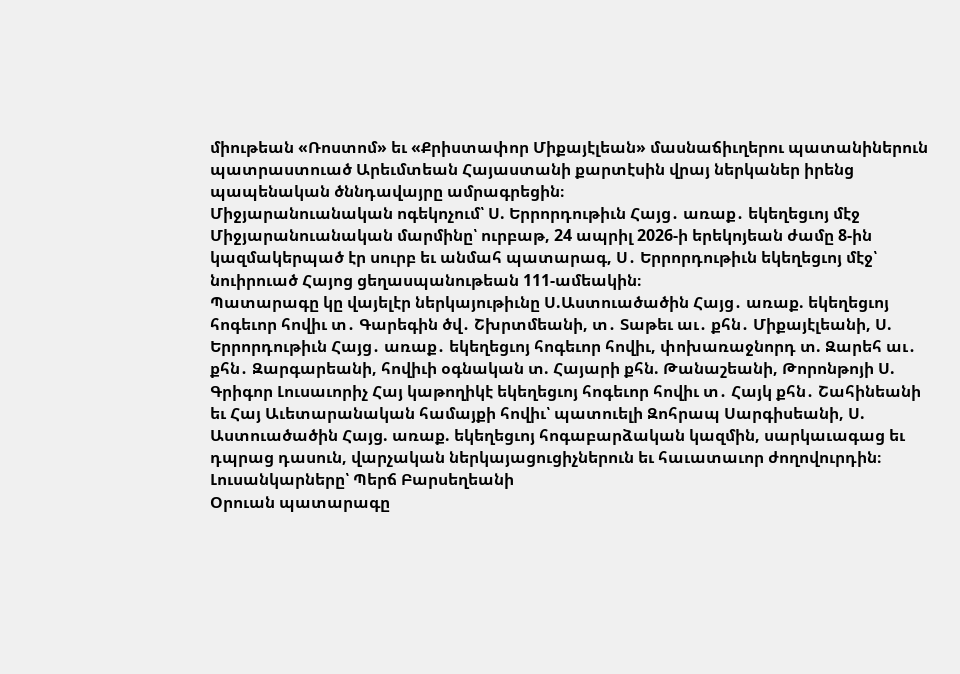միութեան «Ռոստոմ» եւ «Քրիստափոր Միքայէլեան» մասնաճիւղերու պատանիներուն պատրաստուած Արեւմտեան Հայաստանի քարտէսին վրայ ներկաներ իրենց պապենական ծննդավայրը ամրագրեցին։
Միջյարանուանական ոգեկոչում՝ Ս. Երրորդութիւն Հայց․ առաք․ եկեղեցւոյ մէջ
Միջյարանուանական մարմինը՝ ուրբաթ, 24 ապրիլ 2026-ի երեկոյեան ժամը 8-ին կազմակերպած էր սուրբ եւ անմահ պատարագ, Ս․ Երրորդութիւն եկեղեցւոյ մէջ՝ նուիրուած Հայոց ցեղասպանութեան 111-ամեակին։
Պատարագը կը վայելէր ներկայութիւնը Ս.Աստուածածին Հայց․ առաք. եկեղեցւոյ հոգեւոր հովիւ տ․ Գարեգին ծվ․ Շխրտմեանի, տ․ Տաթեւ աւ․ քհն․ Միքայէլեանի, Ս. Երրորդութիւն Հայց․ առաք․ եկեղեցւոյ հոգեւոր հովիւ, փոխառաջնորդ տ. Զարեհ աւ․ քհն․ Զարգարեանի, հովիւի օգնական տ. Հայարի քհն. Թանաշեանի, Թորոնթոյի Ս. Գրիգոր Լուսաւորիչ Հայ կաթողիկէ եկեղեցւոյ հոգեւոր հովիւ տ․ Հայկ քհն․ Շահինեանի եւ Հայ Աւետարանական համայքի հովիւ՝ պատուելի Զոհրապ Սարգիսեանի, Ս. Աստուածածին Հայց. առաք. եկեղեցւոյ հոգաբարձական կազմին, սարկաւագաց եւ դպրաց դասուն, վարչական ներկայացուցիչներուն եւ հաւատաւոր ժողովուրդին։
Լուսանկարները՝ Պերճ Բարսեղեանի
Օրուան պատարագը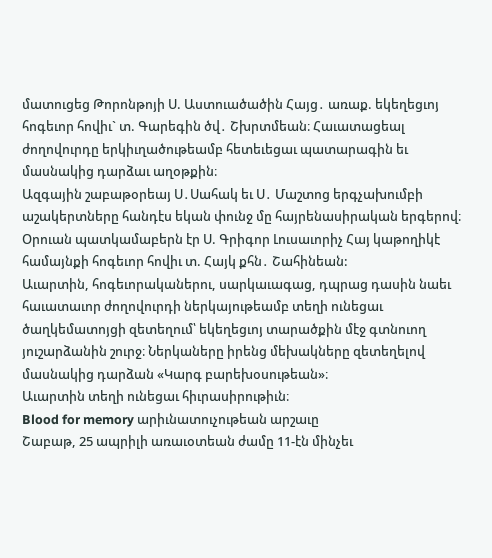մատուցեց Թորոնթոյի Ս. Աստուածածին Հայց․ առաք. եկեղեցւոյ հոգեւոր հովիւ` տ. Գարեգին ծվ․ Շխրտմեան։ Հաւատացեալ ժողովուրդը երկիւղածութեամբ հետեւեցաւ պատարագին եւ մասնակից դարձաւ աղօթքին։
Ազգային շաբաթօրեայ Ս․Սահակ եւ Ս․ Մաշտոց երգչախումբի աշակերտները հանդէս եկան փունջ մը հայրենասիրական երգերով։
Օրուան պատկամաբերն էր Ս. Գրիգոր Լուսաւորիչ Հայ կաթողիկէ համայնքի հոգեւոր հովիւ տ. Հայկ քհն․ Շահինեան:
Աւարտին, հոգեւորականերու, սարկաւագաց, դպրաց դասին նաեւ հաւատաւոր ժողովուրդի ներկայութեամբ տեղի ունեցաւ ծաղկեմատոյցի զետեղում՝ եկեղեցւոյ տարածքին մէջ գտնուող յուշարձանին շուրջ։ Ներկաները իրենց մեխակները զետեղելով մասնակից դարձան «Կարգ բարեխօսութեան»։
Աւարտին տեղի ունեցաւ հիւրասիրութիւն։
Blood for memory արիւնատուչութեան արշաւը
Շաբաթ, 25 ապրիլի առաւօտեան ժամը 11-էն մինչեւ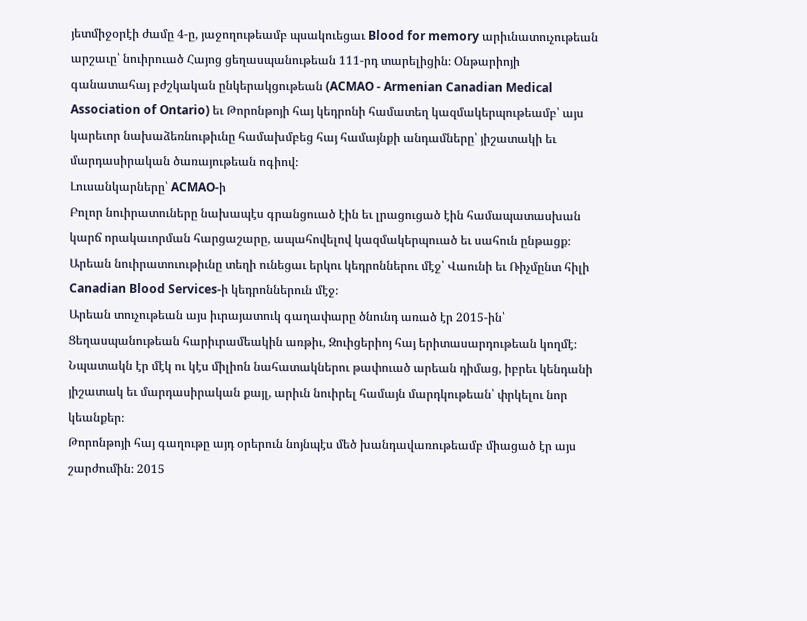յետմիջօրէի ժամը 4-ը, յաջողութեամբ պսակուեցաւ Blood for memory արիւնատուչութեան արշաւը՝ նուիրուած Հայոց ցեղասպանութեան 111-րդ տարելիցին։ Օնթարիոյի գանատահայ բժշկական ընկերակցութեան (ACMAO - Armenian Canadian Medical Association of Ontario) եւ Թորոնթոյի հայ կեդրոնի համատեղ կազմակերպութեամբ՝ այս կարեւոր նախաձեռնութիւնը համախմբեց հայ համայնքի անդամները՝ յիշատակի եւ մարդասիրական ծառայութեան ոգիով։
Լուսանկարները՝ ACMAO-ի
Բոլոր նուիրատուները նախապէս գրանցուած էին եւ լրացուցած էին համապատասխան կարճ որակաւորման հարցաշարը, ապահովելով կազմակերպուած եւ սահուն ընթացք։ Արեան նուիրատուութիւնը տեղի ունեցաւ երկու կեդրոններու մէջ՝ Վաունի եւ Ռիչմընտ հիլի Canadian Blood Services-ի կեդրոններուն մէջ։
Արեան տուչութեան այս իւրայատուկ գաղափարը ծնունդ առած էր 2015-ին՝ Ցեղասպանութեան հարիւրամեակին առթիւ, Զուիցերիոյ հայ երիտասարդութեան կողմէ։ Նպատակն էր մէկ ու կէս միլիոն նահատակներու թափուած արեան դիմաց, իբրեւ կենդանի յիշատակ եւ մարդասիրական քայլ, արիւն նուիրել համայն մարդկութեան՝ փրկելու նոր կեանքեր։
Թորոնթոյի հայ գաղութը այդ օրերուն նոյնպէս մեծ խանդավառութեամբ միացած էր այս շարժումին։ 2015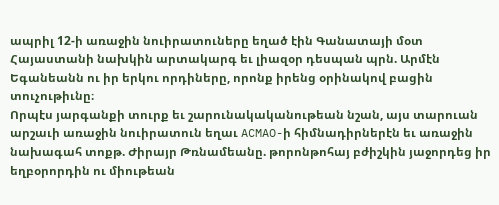ապրիլ 12-ի առաջին նուիրատուները եղած էին Գանատայի մօտ Հայաստանի նախկին արտակարգ եւ լիազօր դեսպան պրն. Արմէն Եգանեանն ու իր երկու որդիները, որոնք իրենց օրինակով բացին տուչութիւնը։
Որպէս յարգանքի տուրք եւ շարունակականութեան նշան, այս տարուան արշաւի առաջին նուիրատուն եղաւ ACMAO-ի հիմնադիրներէն եւ առաջին նախագահ տոքթ. Ժիրայր Թռնամեանը. թորոնթոհայ բժիշկին յաջորդեց իր եղբօրորդին ու միութեան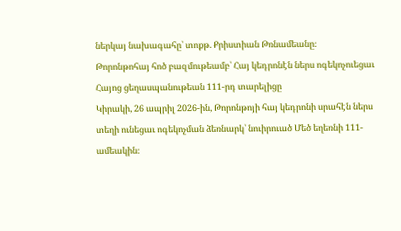ներկայ նախագահը՝ տոքթ. Քրիստիան Թռնամեանը։
Թորոնթոհայ հոծ բազմութեամբ՝ Հայ կեդրոնէն ներս ոգեկոչուեցաւ Հայոց ցեղասպանութեան 111-րդ տարելիցը
Կիրակի, 26 ապրիլ 2026-ին, Թորոնթոյի հայ կեդրոնի սրահէն ներս տեղի ունեցաւ ոգեկոչման ձեռնարկ՝ նուիրուած Մեծ եղեռնի 111-ամեակին։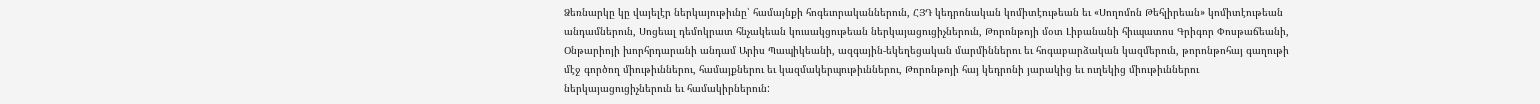Ձեռնարկը կը վայելէր ներկայութիւնը՝ համայնքի հոգեւորականներուն, ՀՅԴ կեդրոնական կոմիտէութեան եւ «Սողոմոն Թեհլիրեան» կոմիտէութեան անդամներուն, Սոցեալ դեմոկրատ հնչակեան կուսակցութեան ներկայացուցիչներուն, Թորոնթոյի մօտ Լիբանանի հիւպատոս Գրիգոր Փոսթաճեանի, Օնթարիոյի խորհրդարանի անդամ Արիս Պապիկեանի, ազգային-եկեղեցական մարմիններու եւ հոգաբարձական կազմերուն, թորոնթոհայ գաղութի մէջ գործող միութիւններու, համայքներու եւ կազմակերպութիւններու, Թորոնթոյի հայ կեդրոնի յարակից եւ ուղեկից միութիւններու ներկայացուցիչներուն եւ համակիրներուն: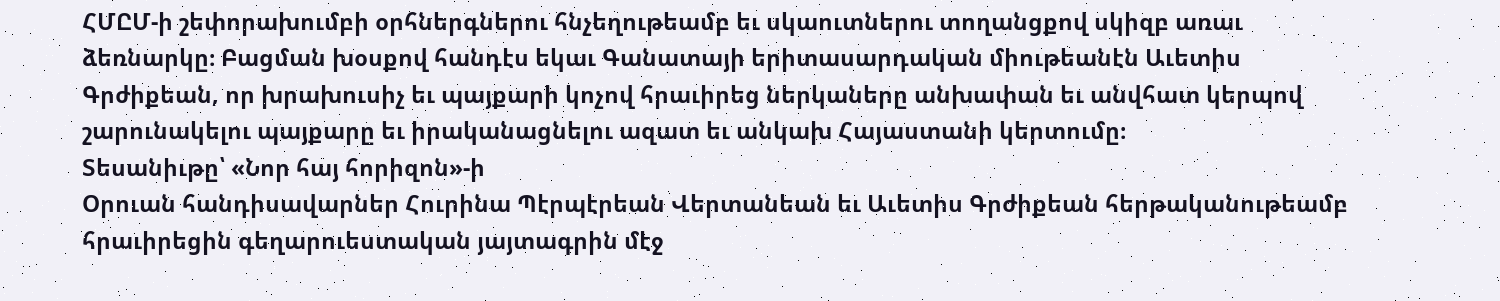ՀՄԸՄ-ի շեփորախումբի օրհներգներու հնչեղութեամբ եւ սկաուտներու տողանցքով սկիզբ առաւ ձեռնարկը։ Բացման խօսքով հանդէս եկաւ Գանատայի երիտասարդական միութեանէն Աւետիս Գրժիքեան, որ խրախուսիչ եւ պայքարի կոչով հրաւիրեց ներկաները անխափան եւ անվհատ կերպով շարունակելու պայքարը եւ իրականացնելու ազատ եւ անկախ Հայաստանի կերտումը։
Տեսանիւթը՝ «Նոր հայ հորիզոն»-ի
Օրուան հանդիսավարներ Հուրինա Պէրպէրեան Վերտանեան եւ Աւետիս Գրժիքեան հերթականութեամբ հրաւիրեցին գեղարուեստական յայտագրին մէջ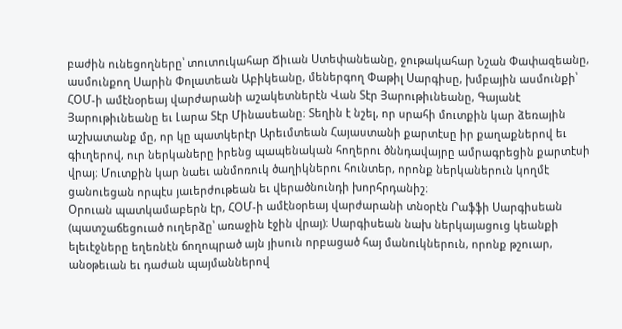բաժին ունեցողները՝ տուտուկահար Ճիւան Ստեփանեանը, ջութակահար Նշան Փափազեանը, ասմունքող Սարին Փոլատեան Աբիկեանը, մեներգող Փաթիլ Սարգիսը, խմբային ասմունքի՝ ՀՕՄ-ի ամէնօրեայ վարժարանի աշակետներէն Վան Տէր Յարութիւնեանը, Գայանէ Յարութիւնեանը եւ Լարա Տէր Մինասեանը։ Տեղին է նշել, որ սրահի մուտքին կար ձեռային աշխատանք մը, որ կը պատկերէր Արեւմտեան Հայաստանի քարտէսը իր քաղաքներով եւ գիւղերով, ուր ներկաները իրենց պապենական հողերու ծննդավայրը ամրագրեցին քարտէսի վրայ։ Մուտքին կար նաեւ անմոռուկ ծաղիկներու հունտեր, որոնք ներկաներուն կողմէ ցանուեցան որպէս յաւերժութեան եւ վերածնունդի խորհրդանիշ։
Օրուան պատկամաբերն էր, ՀՕՄ-ի ամէնօրեայ վարժարանի տնօրէն Րաֆֆի Սարգիսեան (պատշաճեցուած ուղերձը՝ առաջին էջին վրայ)։ Սարգիսեան նախ ներկայացուց կեանքի ելեւէջները եղեռնէն ճողոպրած այն յիսուն որբացած հայ մանուկներուն, որոնք թշուար, անօթեւան եւ դաժան պայմաններով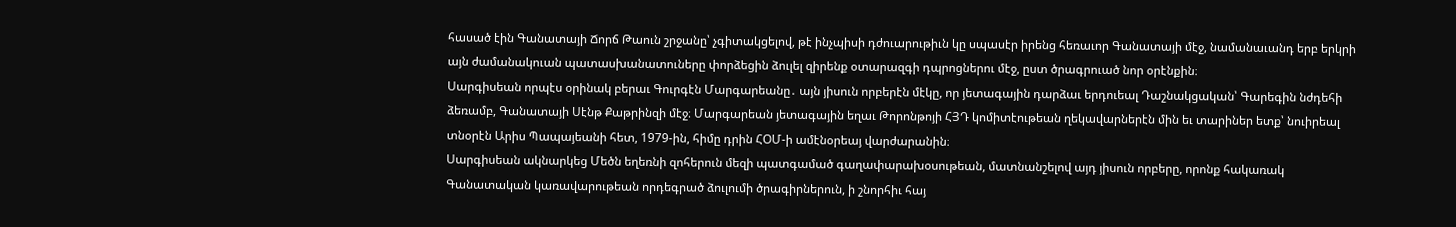հասած էին Գանատայի Ճորճ Թաուն շրջանը՝ չգիտակցելով, թէ ինչպիսի դժուարութիւն կը սպասէր իրենց հեռաւոր Գանատայի մէջ, նամանաւանդ երբ երկրի այն ժամանակուան պատասխանատուները փորձեցին ձուլել զիրենք օտարազգի դպրոցներու մէջ, ըստ ծրագրուած նոր օրէնքին։
Սարգիսեան որպէս օրինակ բերաւ Գուրգէն Մարգարեանը․ այն յիսուն որբերէն մէկը, որ յետագային դարձաւ երդուեալ Դաշնակցական՝ Գարեգին նժդեհի ձեռամբ, Գանատայի Սէնթ Քաթրինզի մէջ։ Մարգարեան յետագային եղաւ Թորոնթոյի ՀՅԴ կոմիտէութեան ղեկավարներէն մին եւ տարիներ ետք՝ նուիրեալ տնօրէն Արիս Պապայեանի հետ, 1979-ին, հիմը դրին ՀՕՄ-ի ամէնօրեայ վարժարանին։
Սարգիսեան ակնարկեց Մեծն եղեռնի զոհերուն մեզի պատգամած գաղափարախօսութեան, մատնանշելով այդ յիսուն որբերը, որոնք հակառակ Գանատական կառավարութեան որդեգրած ձուլումի ծրագիրներուն, ի շնորհիւ հայ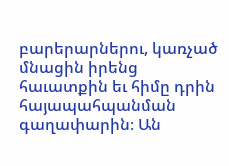բարերարներու, կառչած մնացին իրենց հաւատքին եւ հիմը դրին հայապահպանման գաղափարին։ Ան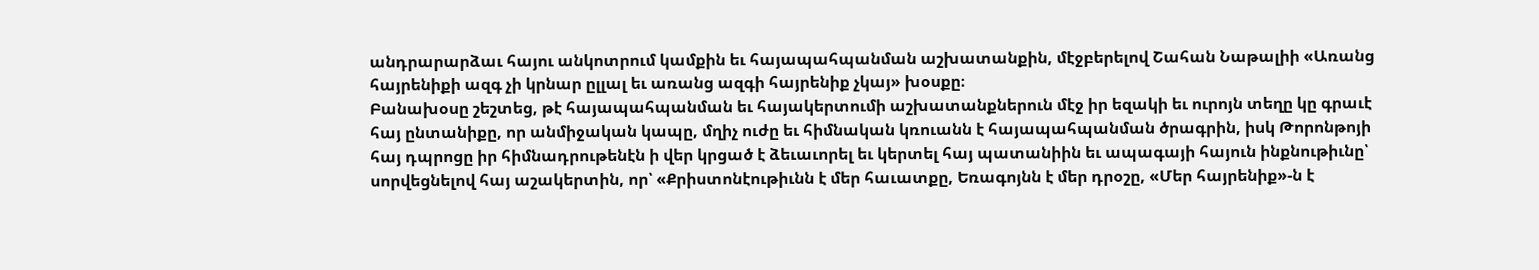անդրարարձաւ հայու անկոտրում կամքին եւ հայապահպանման աշխատանքին, մէջբերելով Շահան Նաթալիի «Առանց հայրենիքի ազգ չի կրնար ըլլալ եւ առանց ազգի հայրենիք չկայ» խօսքը։
Բանախօսը շեշտեց, թէ հայապահպանման եւ հայակերտումի աշխատանքներուն մէջ իր եզակի եւ ուրոյն տեղը կը գրաւէ հայ ընտանիքը, որ անմիջական կապը, մղիչ ուժը եւ հիմնական կռուանն է հայապահպանման ծրագրին, իսկ Թորոնթոյի հայ դպրոցը իր հիմնադրութենէն ի վեր կրցած է ձեւաւորել եւ կերտել հայ պատանիին եւ ապագայի հայուն ինքնութիւնը՝ սորվեցնելով հայ աշակերտին, որ՝ «Քրիստոնէութիւնն է մեր հաւատքը, Եռագոյնն է մեր դրօշը, «Մեր հայրենիք»-ն է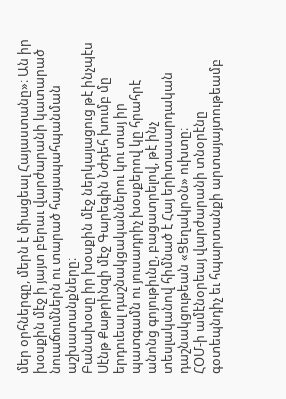մեր օրհներգը, մերն է միացեալ Հայաստանը»։ Ան իր խօսքին մէջ ի յայտ բերաւ վարժարանի կատարած նուաճումներն ու տարած հայապահպանման աշխատանքները։
Բանախօսը իր խօսքին մէջ ներկայացուց թէ ինչպէս Սէնթ Քաթրինզի մէջ Գարեգին Նժդեհ խումբ մը երդուեալ դաշնակցականներու կու տայ իր պատգամն ու յուսադրիչ խօսքերով կը հրահրէ անոնց գոյութիւնը, բացատրելով, թէ ինչ տեսլականով հիմնած է Հայ երիտասարդական դաշնակցութեան «Ցեղակրօն» ուխտը։
ՀՕՄ-ի ամէնօրեայ վարժարանի տնօրէնը գօտեպնդիչ եւ հպարտանքի արտայայտութեամբ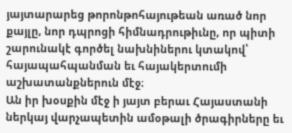յայտարարեց թորոնթոհայութեան առած նոր քայլը, նոր դպրոցի հիմնադրութիւնը, որ պիտի շարունակէ գործել նախնիներու կտակով՝ հայապահպանման եւ հայակերտումի աշխատանքներուն մէջ։
Ան իր խօսքին մէջ ի յայտ բերաւ Հայաստանի ներկայ վարչապետին ամօթալի ծրագիրները եւ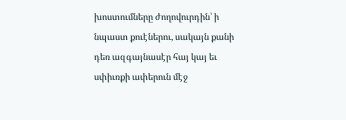խոստումները ժողովուրդին՝ ի նպաստ քուէներու, սակայն քանի դեռ ազգայնասէր հայ կայ եւ սփիւռքի ափերուն մէջ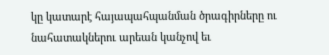կը կատարէ հայապահպանման ծրագիրները ու նահատակներու արեան կանչով եւ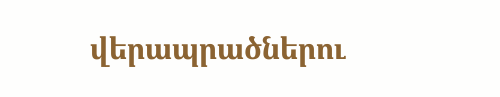վերապրածներու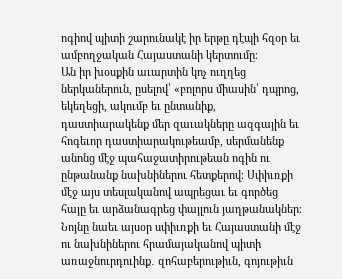ոգիով պիտի շարունակէ իր երթը դէպի հզօր եւ ամբողջական Հայաստանի կերտումը։
Ան իր խօսքին աւարտին կոչ ուղղեց ներկաներուն, ըսելով՝ «բոլորս միասին՝ դպրոց, եկեղեցի, ակումբ եւ ընտանիք, դաստիարակենք մեր զաւակները ազգային եւ հոգեւոր դաստիարակութեամբ, սերմանենք անոնց մէջ պահաջատիրութեան ոգին ու ընթանանք նախնիներու հետքերով։ Սփիւռքի մէջ այս տեսլականով ապրեցաւ եւ գործեց հայը եւ արձանագրեց փայլուն յաղթանակներ։ Նոյնը նաեւ այսօր սփիւռքի եւ Հայաստանի մէջ ու նախնիներու հրամայականով պիտի առաջնուրդուինք․ զոհաբերութիւն, գոյութիւն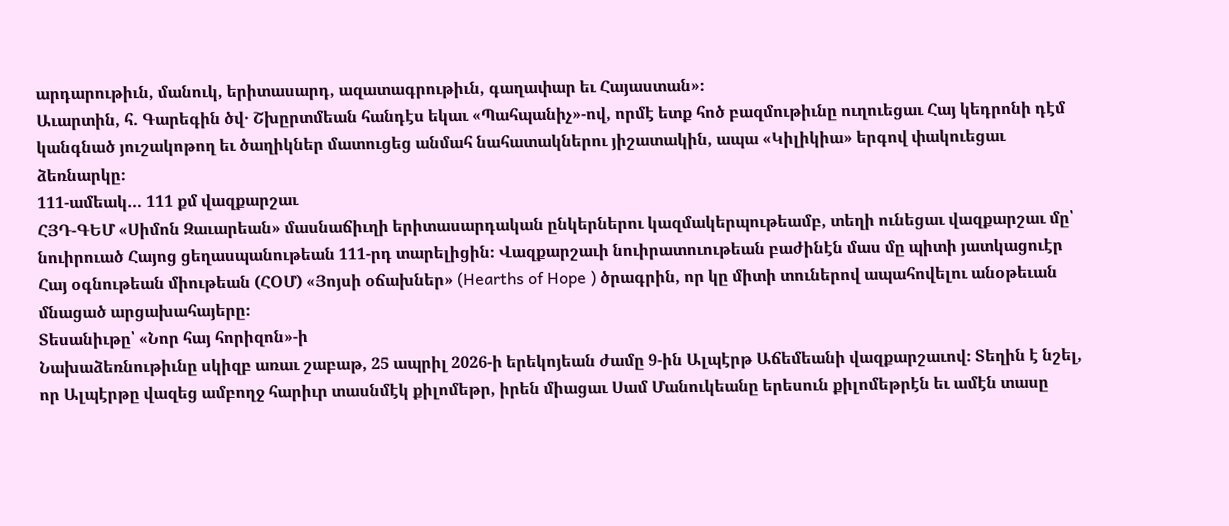արդարութիւն, մանուկ, երիտասարդ, ազատագրութիւն, գաղափար եւ Հայաստան»։
Աւարտին, հ. Գարեգին ծվ․ Շխըրտմեան հանդէս եկաւ «Պահպանիչ»-ով, որմէ ետք հոծ բազմութիւնը ուղուեցաւ Հայ կեդրոնի դէմ կանգնած յուշակոթող եւ ծաղիկներ մատուցեց անմահ նահատակներու յիշատակին, ապա «Կիլիկիա» երգով փակուեցաւ ձեռնարկը։
111-ամեակ… 111 քմ վազքարշաւ
ՀՅԴ-ԳԵՄ «Սիմոն Զաւարեան» մասնաճիւղի երիտասարդական ընկերներու կազմակերպութեամբ, տեղի ունեցաւ վազքարշաւ մը՝ նուիրուած Հայոց ցեղասպանութեան 111-րդ տարելիցին։ Վազքարշաւի նուիրատուութեան բաժինէն մաս մը պիտի յատկացուէր Հայ օգնութեան միութեան (ՀՕՄ) «Յոյսի օճախներ» (Hearths of Hope ) ծրագրին, որ կը միտի տուներով ապահովելու անօթեւան մնացած արցախահայերը։
Տեսանիւթը՝ «Նոր հայ հորիզոն»-ի
Նախաձեռնութիւնը սկիզբ առաւ շաբաթ, 25 ապրիլ 2026-ի երեկոյեան ժամը 9-ին Ալպէրթ Աճեմեանի վազքարշաւով։ Տեղին է նշել, որ Ալպէրթը վազեց ամբողջ հարիւր տասնմէկ քիլոմեթր, իրեն միացաւ Սամ Մանուկեանը երեսուն քիլոմեթրէն եւ ամէն տասը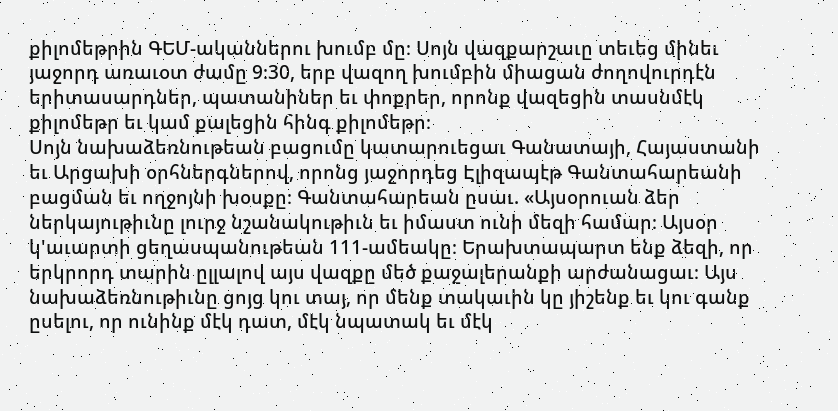քիլոմեթրին ԳԵՄ-ականներու խումբ մը։ Սոյն վազքարշաւը տեւեց մինեւ յաջորդ առաւօտ ժամը 9։30, երբ վազող խումբին միացան ժողովուրդէն երիտասարդներ, պատանիներ եւ փոքրեր, որոնք վազեցին տասնմէկ քիլոմեթր եւ կամ քալեցին հինգ քիլոմեթր։
Սոյն նախաձեռնութեան բացումը կատարուեցաւ Գանատայի, Հայաստանի եւ Արցախի օրհներգներով, որոնց յաջորդեց Էլիզապէթ Գանտահարեանի բացման եւ ողջոյնի խօսքը։ Գանտահարեան ըսաւ. «Այսօրուան ձեր ներկայութիւնը լուրջ նշանակութիւն եւ իմաստ ունի մեզի համար։ Այսօր կ'աւարտի ցեղասպանութեան 111-ամեակը։ Երախտապարտ ենք ձեզի, որ երկրորդ տարին ըլլալով այս վազքը մեծ քաջալերանքի արժանացաւ։ Այս նախաձեռնութիւնը ցոյց կու տայ, որ մենք տակաւին կը յիշենք եւ կու գանք ըսելու, որ ունինք մէկ դատ, մէկ նպատակ եւ մէկ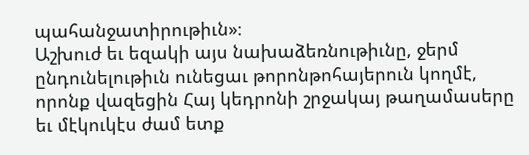պահանջատիրութիւն»։
Աշխուժ եւ եզակի այս նախաձեռնութիւնը, ջերմ ընդունելութիւն ունեցաւ թորոնթոհայերուն կողմէ, որոնք վազեցին Հայ կեդրոնի շրջակայ թաղամասերը եւ մէկուկէս ժամ ետք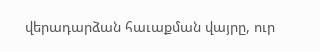վերադարձան հաւաքման վայրը, ուր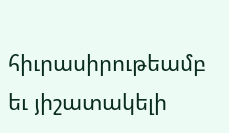հիւրասիրութեամբ եւ յիշատակելի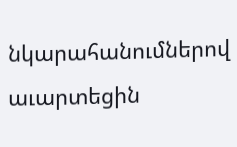նկարահանումներով աւարտեցին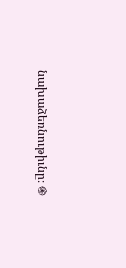նախաձեռնութիւնը։ ֍